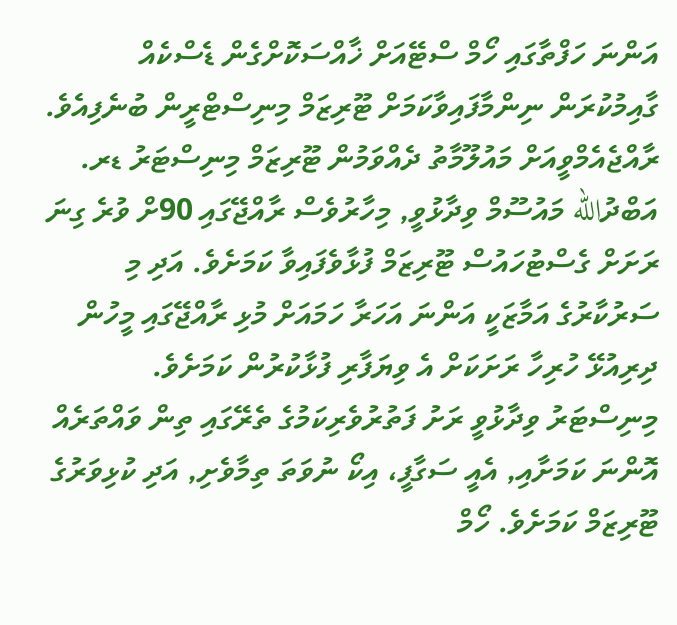އަންނަ ހަފްތާގައި ހޯމް ސްޓޭއަށް ޚާއްސަކޮށްގެން ޑެސްކެއް ގާއިމުކުރަން ނިންމާފައިވާކަމަށް ޓޫރިޒަމް މިނިސްޓްރީން ބުނެފިއެވެ.
ރާއްޖެއެމްވީއަށް މައުލޫމާތު ދެއްވަމުން ޓޫރިޒަމް މިނިސްޓަރު ޑރ. އަބްދުالله މައުސޫމް ވިދާޅުވީ, މިހާރުވެސް ރާއްޖޭގައި 90ށް ވުރެ ގިނަ ރަށަށް ގެސްޓުހައުސް ޓޫރިޒަމް ފުޅާވެފައިވާ ކަމަށެވެ. އަދި މި ސަރުކާރުގެ އަމާޒަކީ އަންނަ އަހަރާ ހަމައަށް މުޅި ރާއްޖޭގައި މީހުން ދިރިއުޅޭ ހުރިހާ ރަށަކަށް އެ ވިޔަފާރި ފުޅާކުރުން ކަމަށެވެ.
މިނިސްޓަރު ވިދާޅުވީ ރަށު ފަތުރުވެރިކަމުގެ ތެރޭގައި ތިން ވައްތަރެއް އޮންނަ ކަމަށާއި, އެއީ ސަގާފީ، އިކޯ ނުވަތަ ތިމާވެށި, އަދި ކުޅިވަރުގެ ޓޫރިޒަމް ކަމަށެވެ. ހޯމް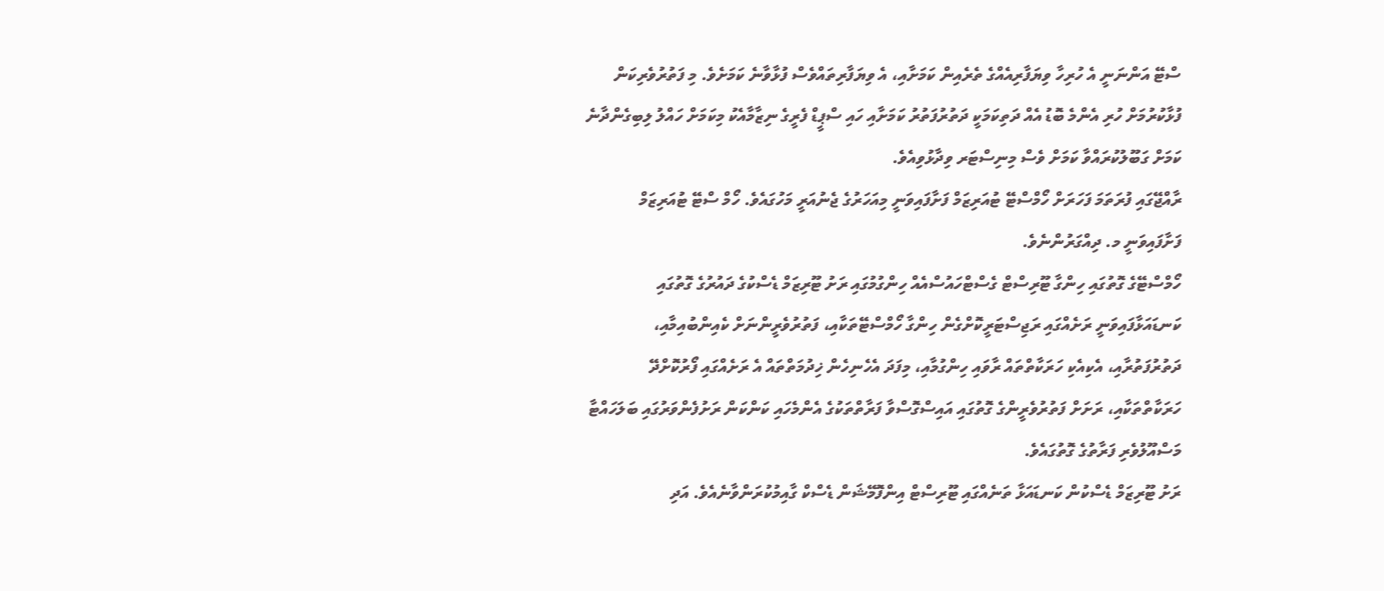ސްޓޭ އަންނަނީ އެ ހުރިހާ ވިޔަފާރިއެއްގެ ތެރެއިން ކަމަށާއި، އެ ވިޔަފާރިތައްވެސް ފުޅާވާނެ ކަމަށެވެ. މި ފަތުރުވެރިކަން ފުޅާކުރުމަށް ހުރި އެންމެ ބޮޑު އެއް ދަތިކަމަކީ ދަތުރުފަތުރު ކަމަށާއި ހައި ސްޕީޑް ފެރީގެ ނިޒާމާއެކު މިކަމަށް ހައްލު ލިބިގެންދާނެ ކަމަށް ގަބޫލުކުރައްވާ ކަމަށް ވެސް މިނިސްޓަރ ވިދާޅުވިއެވެ.
ރާއްޖޭގައި ފުރަތަމަ ފަހަރަށް ހޯމްސްޓޭ ޓުއަރިޒަމް ފަށާފައިވަނީ މިއަހަރުގެ ޖެނުއަރީ މަހުގައެވެ. ހޯމް ސްޓޭ ޓުއަރިޒަމް ފަށާފައިވަނީ މ. ދިއްގަރުންނެވެ.
ހޯމްސްޓޭގެ ގޮތުގައި ހިންގާ ޓޫރިސްޓް ގެސްޓްހައުސްއެއް ހިންގުމުގައި ރަށު ޓޫރިޒަމް ޑެސްކުގެ ދައުރުގެ ގޮތުގައި ކަނޑައަޅާފައިވަނީ ރަށެއްގައި ރަޖިސްޓަރީކޮށްގެން ހިންގާ ހޯމްސްޓޭތަކާއި، ފަތުރުވެރީންނަށް ކެއިންބުއިމާއި، ދަތުރުފަތުރާއި، އެކިއެކި ހަރަކާތްތައް ރާވައި ހިންގުމާއި، މިފަދަ އެހެނިހެން ޚިދުމަތްތައް އެ ރަށެއްގައި ފޯރުކޮށްދޭ ހަރަކާތްތަކާއި، ރަށަށް ފަތުރުވެރީންގެ ގޮތުގައި އައިސްގޮސްވާ ފަރާތްތަކުގެ އެންމެހައި ކަންކަން ރަށުފެންވަރުގައި ބަލަހައްޓާ މަސްއޫލުވެރި ފަރާތުގެ ގޮތުގައެވެ.
ރަށު ޓޫރިޒަމް ޑެސްކުން ކަނޑައަޅާ ތަނެއްގައި ޓޫރިސްޓް އިންފޮމޭޝަން ޑެސްކް ގާއިމުކުރަންވާނެއެވެ. އަދި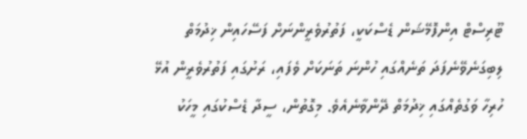ޓޫރިސްޓް އިންފޮމޭޝަން ޑެސްކަކީ، ފަތުރުވެރީންނަށް ފަސޭހައިން ޚިދުމަތް ލިބިގަނެވޭނެފަދަ ތަނެއްގައި ހުންނަ ތަނަކަށް ވެފައި، ރަށުގައި ފަތުރުވެރީން އުޅޭ ހުރިހާ ވަގުތެއްގައި ޚިދުމަތް ދޭންވާނެއެވެ. މިގޮތުން، ސީދާ ޑެސްކުގައި މީހަކު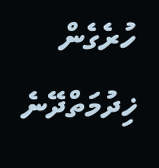ހުރެގެން ޚިދުމަތްދޭނެ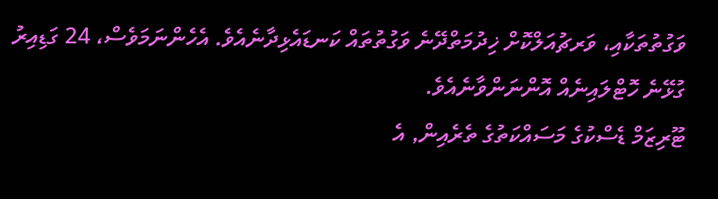ވަގުތުތަކާއި، ވަރޗުއަލްކޮށް ޚިދުމަތްދޭނެ ވަގުތުތައް ކަނޑައެޅިދާނެއެވެ. އެހެންނަމަވެސް، 24 ގަޑިއިރު ގުޅޭނެ ހޮޓްލައިނެއް އޮންނަންވާނެއެވެ.
ޓޫރިޒަމް ޑެސްކުގެ މަސައްކަތުގެ ތެރެއިން, އެ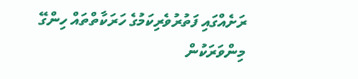ރަށެއްގައި ފަތުރުވެރިކަމުގެ ހަރަކާތްތައް ހިންގޭ މިންވަރަކުން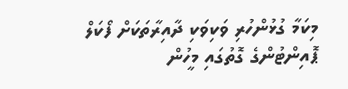މިކަމާ ގުޅުންހުރި ވަކިވަކި ދާއިރާތަކަށް ފޯކަލް ޕޮއިންޓުންގެ ގޮތުގައި މީހުން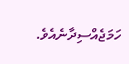ހަމަޖެއްސިދާނެއެވެ.